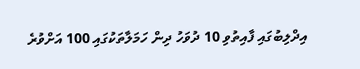އިދްލިބުގައި ފާއިތުވި 10 ދުވަހު ދިން ހަމަލާތަކުގައި 100 އަށްވުރެ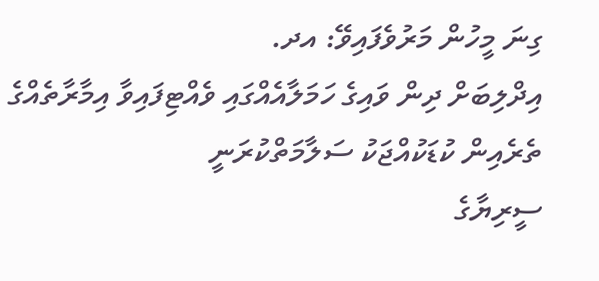ގިނަ މީހުން މަރުވެފައިވޭ: އދ.
އިދްލިބަށް ދިން ވައިގެ ހަމަލާއެއްގައި ވެއްޓިފައިވާ އިމާރާތެއްގެ ތެރެއިން ކުޑަކުއްޖަކު ސަލާމަތްކުރަނީ
ސީރިޔާގެ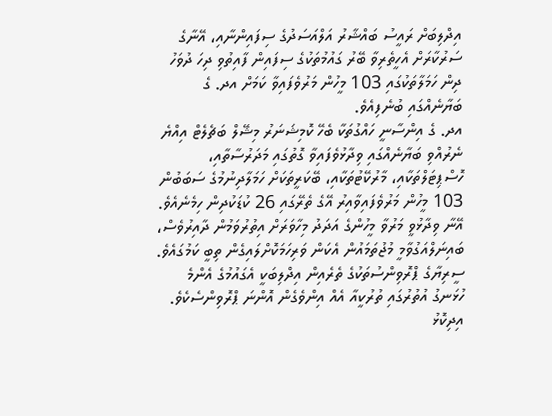އިދްލިބަށް ރައީސު ބައްޝާރު އަލްއަސަދުގެ ސިފައިންނާއި، އޭނާގެ ސަރުކާރަށް އެހީތެރިވާ ބޭރު ގައުމުތަކުގެ ސިފައިން ފާއިތުވި ދިހަ ދުވަހު ދިން ހަމަލާތަކުގައި 103 މީހުން މަރުވެފައިވާ ކަމަށް އދ. ގެ ބަޔާނެއްގައި ބުނެފިއެވެ.
އދ. ގެ އިންސާނީ ހައްގުތަކާ ބެހޭ ކޮމިޝަނަރު މިޝޭލް ބަޗެލެޓް އިއްޔެ ނެރުއްވި ބަޔާނެއްގައި ވިދާޅުވެފައިވާ ގޮތުގައި މަދަރުސާތާއި، ހޮސްޕިޓަލްތަކާއި، މާރުކޭޓުތަކާއި، ބޭކަރީތަކަށް ހަމަލާދިނުމުގެ ސަބަބުން 103 މީހުން މަރުވެފައިވާއިރު އޭގެ ތެރޭގައި 26 ކުޑަކުދިން ހިމެނެއެވެ. އޭނާ ވިދާޅުވީ މަރުވާ މީހުންގެ އަދަދު މިހާވަރަށް އިތުރުވަމުން ދާއިރުވެސް، ބައިނަލްއަގުވާމީ މުޖުތަމައުން އެކަން ވަރިހަމަކޮށްލައިގެން ތިބީ ކަމުގައެވެ.
ސީރިޔާގެ ޕްރޮވިންސުތަކުގެ ތެރެއިން އިދްލިބަކީ އެގައުމުގެ އެންމެ ހުޅަނގު އުތުރުގައި ތުރުކީއާ އެއް އިންވެގެން އޮންނަ ޕްރޮވިންސެކެވެ. އިދިކޮޅު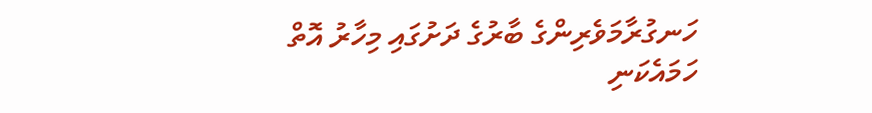ހަނގުރާމަވެރިންގެ ބާރުގެ ދަށުގައި މިހާރު އޮތް ހަމައެކަނި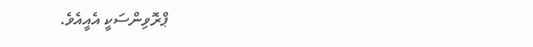ޕްރޮވިންސަކީ އެއީއެވެ.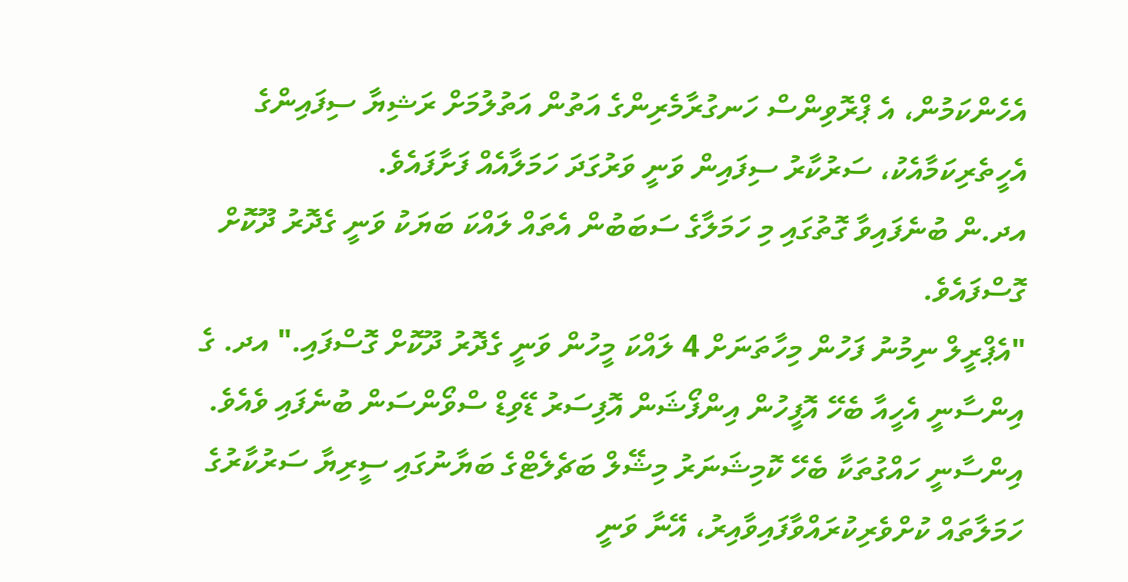އެހެންކަމުން، އެ ޕްރޮވިންސް ހަނގުރާމެރިންގެ އަތުން އަތުލުމަށް ރަޝިޔާ ސިފައިންގެ އެހީތެރިކަމާއެކު، ސަރުކާރު ސިފައިން ވަނީ ވަރުގަދަ ހަމަލާއެއް ފަށާފައެވެ.
އދ.ން ބުނެފައިވާ ގޮތުގައި މި ހަމަލާގެ ސަބަބުން އެތައް ލައްކަ ބަޔަކު ވަނީ ގެދޮރު ދޫކޮށް ގޮސްފައެވެ.
"އެޕްރީލް ނިމުނު ފަހުން މިހާތަނަށް 4 ލައްކަ މީހުން ވަނީ ގެދޮރު ދޫކޮށް ގޮސްފައި." އދ. ގެ އިންސާނީ އެހީއާ ބެހޭ އޮފީހުން އިންފޯޝަން އޮފިސަރު ޑޭވިޑް ސްވޯންސަން ބުނެފައި ވެއެވެ.
އިންސާނީ ހައްގުތަކާ ބެހޭ ކޮމިޝަނަރު މިޝޭލް ބަޗެލެޓްގެ ބަޔާނުގައި ސީރިޔާ ސަރުކާރުގެ ހަމަލާތައް ކުށްވެރިކުރައްވާފައިވާއިރު، އޭނާ ވަނީ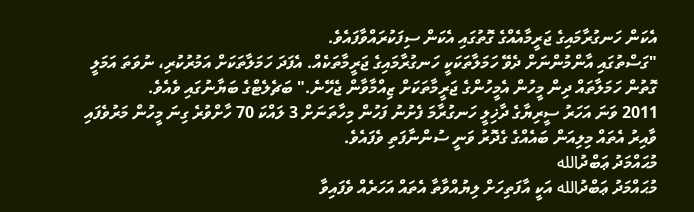އެކަން ހަނގުރާމައިގެ ޖަރީމާއެއްގެ ގޮތުގައި އެކަން ސިފަކުރައްވާފައެވެ.
"ގަސްތުގައި އާންމުންނަށް ދެވޭ ހަމަލާތަކަކީ ހަނގުރާމައިގެ ޖަރީމާތަކެއް. އެފަދަ ހަމަލާތަކަށް އަމުރުކުރި، ނުވަތަ އަމަލީ ގޮތުން ހަމަލާތައް ދިން މީހުން އެމީހުންގެ ޖަރީމާތަކަށް ޒިއްމާވާން ޖެހޭނެ." ބަޗެލެޓްގެ ބަޔާނުގައި ވެއެވެ.
2011 ވަނަ އަހަރު ސީރިޔާގެ ދާޚިލީ ހަނގުރާމަ ފެށުނު ފަހުން މިހާތަނަށް 3 ލައްކަ 70 ހާށްވުރެ ގިނަ މީހުން މަރުވެފައި ވާއިރު އެތައް މިލިއަން ބައެއްގެ ގެދޮރު ވަނީ ސުންނާފަތި ވެފައެވެ.
މުޙައްމަދު ޢަބްދުالله
މުޙައްމަދު ޢަބްދުالله އަކީ އާފަތިހަށް ލިޔުއްވާތާ އެތައް އަހަރެއް ވެފައިވާ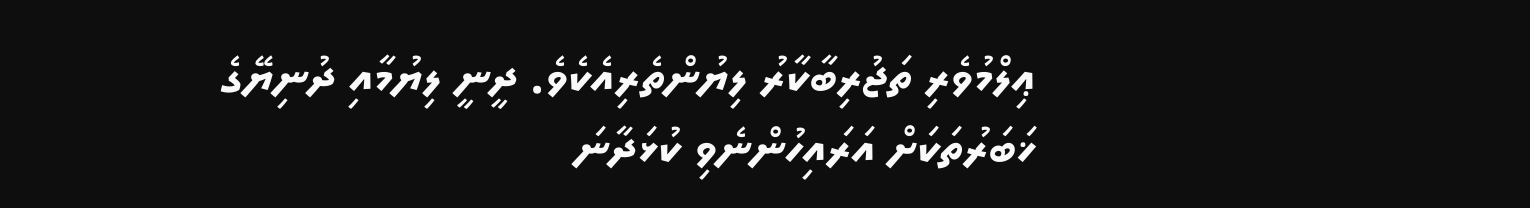ޢިލްމުވެރި ތަޖުރިބާކާރު ލިޔުންތެރިއެކެވެ. ދީނީ ލިޔުމާއި ދުނިޔޭގެ ޚަބަރުތަކަށް އަރައިހުންނެވި ކުޅަދާނަ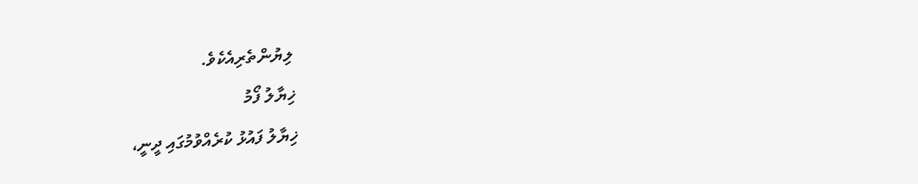ލިޔުންތެރިއެކެވެ.
ޚިޔާލު ފޯމު
ޚިޔާލު ފައުޅު ކުރެއްވުމުގައި ދީނީ،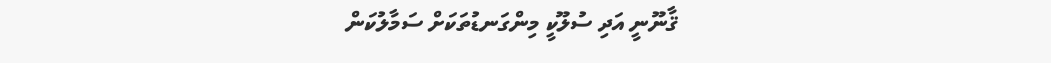ޤާނޫނީ އަދި ސުލޫކީ މިންގަނޑުތަކަށް ސަމާލުކަން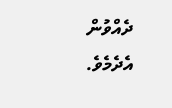ދެއްވުން އެދެމެވެ.